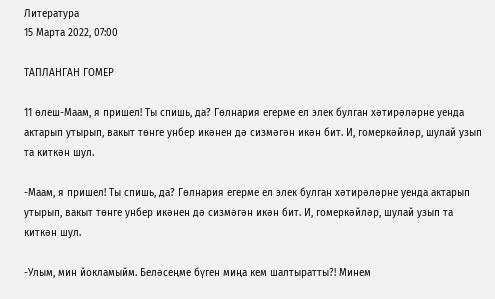Литература
15 Марта 2022, 07:00

ТАПЛАНГАН ГОМЕР

11 өлеш-Маам, я пришел! Ты спишь, да? Гөлнария егерме ел элек булган хәтирәләрне уенда актарып утырып, вакыт төнге унбер икәнен дә сизмәгән икән бит. И, гомеркәйләр, шулай узып та киткән шул.

-Маам, я пришел! Ты спишь, да? Гөлнария егерме ел элек булган хәтирәләрне уенда актарып утырып, вакыт төнге унбер икәнен дә сизмәгән икән бит. И, гомеркәйләр, шулай узып та киткән шул.

-Улым, мин йокламыйм. Беләсеңме бүген миңа кем шалтыратты?! Минем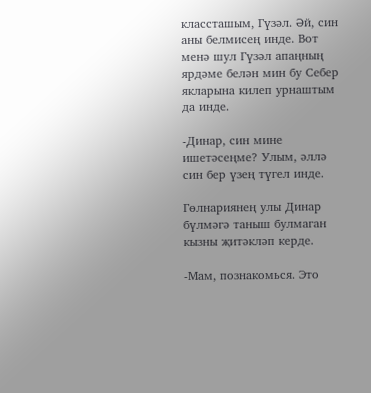классташым, Гүзәл. Әй, син аны белмисең инде. Вот менә шул Гүзәл апаңның ярдәме белән мин бу Себер якларына килеп урнаштым да инде.

-Динар, син мине ишетәсеңме? Улым, әллә син бер үзең түгел инде.

Гөлнариянең улы Динар бүлмәгә таныш булмаган кызны җитәкләп керде.

-Мам, познакомься. Это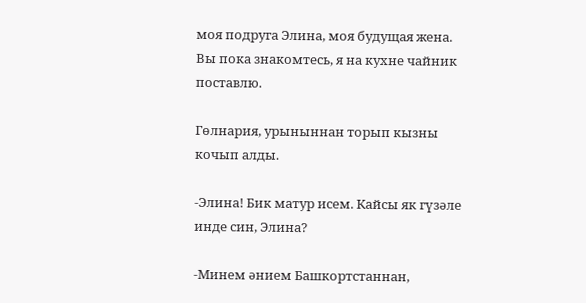моя подруга Элина, моя будущая жена. Вы пока знакомтесь, я на кухне чайник поставлю.

Гөлнария, урыныннан торып кызны кочып алды.

-Элина! Бик матур исем. Кайсы як гүзәле инде син, Элина?

-Минем әнием Башкортстаннан,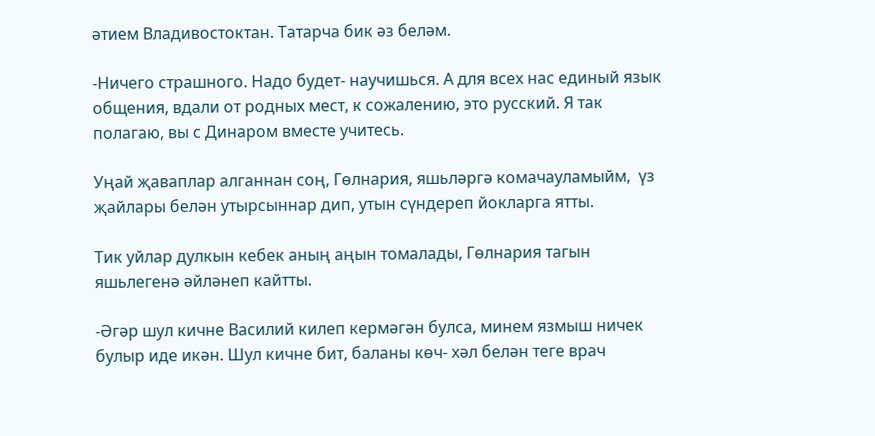әтием Владивостоктан. Татарча бик әз беләм.

-Ничего страшного. Надо будет- научишься. А для всех нас единый язык общения, вдали от родных мест, к сожалению, это русский. Я так полагаю, вы с Динаром вместе учитесь.

Уңай җаваплар алганнан соң, Гөлнария, яшьләргә комачауламыйм,  үз җайлары белән утырсыннар дип, утын сүндереп йокларга ятты.

Тик уйлар дулкын кебек аның аңын томалады, Гөлнария тагын яшьлегенә әйләнеп кайтты.

-Әгәр шул кичне Василий килеп кермәгән булса, минем язмыш ничек булыр иде икән. Шул кичне бит, баланы көч- хәл белән теге врач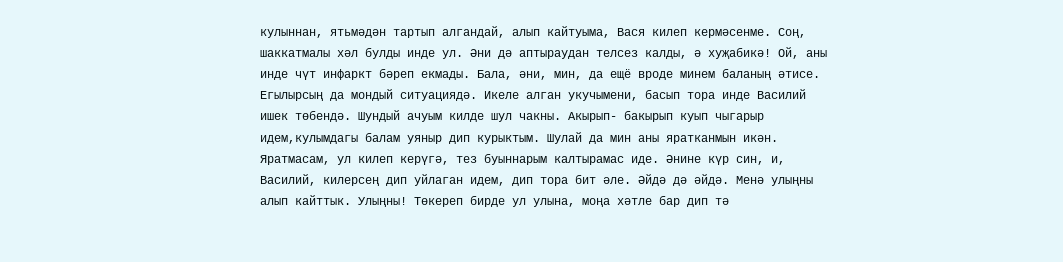кулыннан, ятьмәдән тартып алгандай, алып кайтуыма, Вася килеп кермәсенме. Соң, шаккатмалы хәл булды инде ул. Әни дә аптыраудан телсез калды, ә хуҗабикә! Ой, аны инде чүт инфаркт бәреп екмады. Бала, әни, мин, да ещё вроде минем баланың әтисе. Егылырсың да мондый ситуациядә. Икеле алган укучымени, басып тора инде Василий ишек төбендә. Шундый ачуым килде шул чакны. Акырып- бакырып куып чыгарыр идем,кулымдагы балам уяныр дип курыктым. Шулай да мин аны яратканмын икән. Яратмасам, ул килеп керүгә, тез буыннарым калтырамас иде. Әнине күр син, и, Василий, килерсең дип уйлаган идем, дип тора бит әле. Әйдә дә әйдә. Менә улыңны алып кайттык. Улыңны! Төкереп бирде ул улына, моңа хәтле бар дип тә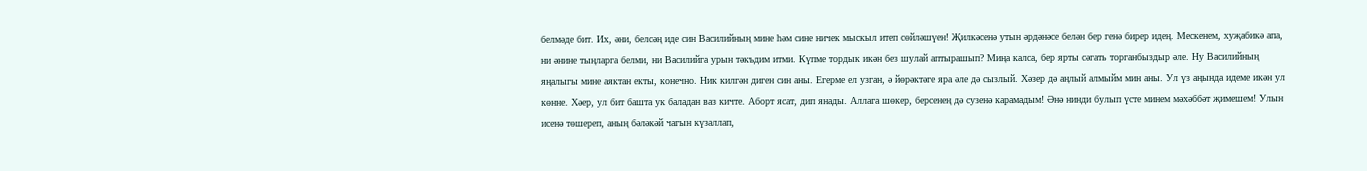белмәде бит. Их, әни, белсәң иде син Василийның мине һәм сине ничек мыскыл итеп сөйләшүен! Җилкәсенә утын әрдәнәсе белән бер генә бирер идең. Мескенем, хуҗабикә апа, ни әнине тыңларга белми, ни Василийга урын тәкъдим итми. Күпме тордык икән без шулай аптырашып? Миңа калса, бер ярты сәгать торганбыздыр әле. Ну Василийның яңалыгы мине аяктан екты, конечно. Ник килгән диген син аны. Егерме ел узган, ә йөрәктәге яра әле дә сызлый. Хәзер дә аңлый алмыйм мин аны. Ул үз аңында идеме икән ул көнне. Хәер, ул бит башта ук баладан ваз кичте. Аборт ясат, дип янады. Аллага шөкер, берсенең дә сузенә карамадым! Әнә нинди булып үсте минем мәхәббәт җимешем! Улын исенә төшереп, аның бәләкәй чагын күзаллап,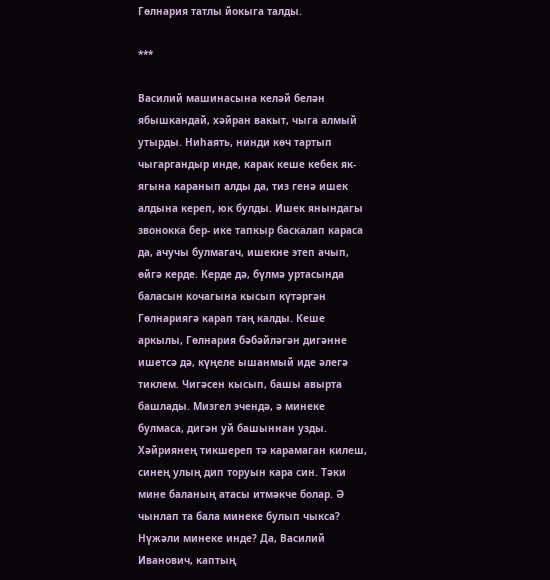Гөлнария татлы йокыга талды.

***

Василий машинасына келәй белән ябышкандай, хәйран вакыт, чыга алмый утырды. Ниһаять, нинди көч тартып чыгаргандыр инде, карак кеше кебек як-ягына каранып алды да, тиз генә ишек алдына кереп, юк булды. Ишек янындагы звонокка бер- ике тапкыр баскалап караса да, ачучы булмагач, ишекне этеп ачып, өйгә керде. Керде дә, бүлмә уртасында баласын кочагына кысып күтәргән Гөлнариягә карап таң калды. Кеше аркылы, Гөлнария бәбәйләгән дигәнне ишетсә дә, күңеле ышанмый иде әлегә тиклем. Чигәсен кысып, башы авырта башлады. Мизгел эчендә, ә минеке булмаса, дигән уй башыннан узды. Хәйриянең тикшереп тә карамаган килеш, синең улың дип торуын кара син. Тәки мине баланың атасы итмәкче болар. Ә чынлап та бала минеке булып чыкса? Нүжәли минеке инде? Да, Василий Иванович, каптың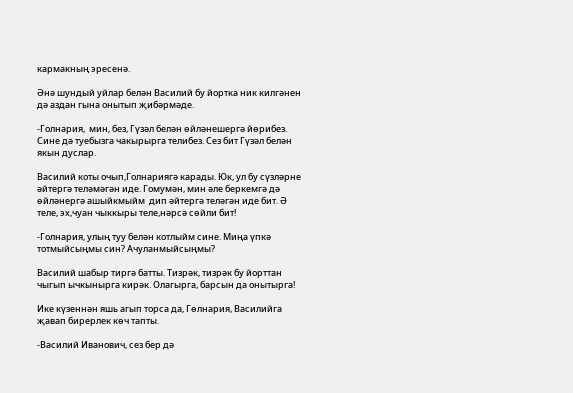кармакның эресенә.

Әнә шундый уйлар белән Василий бу йортка ник килгәнен дә аздан гына онытып җибәрмәде.

-Голнария,  мин, без, Гүзәл белән өйләнешергә йөрибез. Сине дә туебызга чакырырга телибез. Сез бит Гүзәл белән якын дуслар.

Василий коты очып,Голнариягә карады. Юк, ул бу сүзләрне әйтергә теләмәгән иде. Гомумән, мин әле беркемгә дә өйләнергә ашыйкмыйм  дип әйтергә теләгән иде бит. Ә теле, эх,чуан чыккыры теле,нәрсә сөйли бит!

-Голнария, улың туу белән котлыйм сине. Миңа үпкә тотмыйсыңмы син? Ачуланмыйсыңмы?

Василий шабыр тиргә батты. Тизрәк, тизрәк бу йорттан чыгып ычкынырга кирәк. Олагырга, барсын да онытырга!

Ике күзеннән яшь агып торса да, Гөлнария, Василийга җавап бирерлек көч тапты.

-Василий Иванович, сез бер дә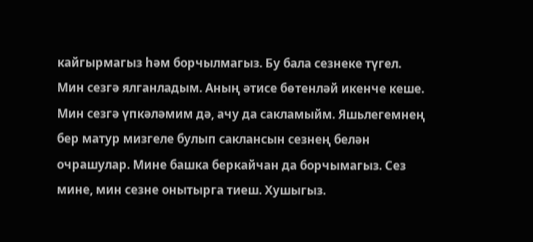кайгырмагыз һәм борчылмагыз. Бу бала сезнеке түгел. Мин сезгә ялганладым. Аның әтисе бөтенләй икенче кеше. Мин сезгә үпкәләмим дә, ачу да сакламыйм. Яшьлегемнең бер матур мизгеле булып саклансын сезнең белән очрашулар. Мине башка беркайчан да борчымагыз. Сез мине, мин сезне онытырга тиеш. Хушыгыз.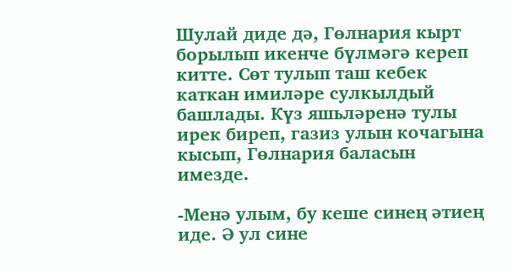Шулай диде дә, Гөлнария кырт борылып икенче бүлмәгә кереп китте. Сөт тулып таш кебек каткан имиләре сулкылдый башлады. Күз яшьләренә тулы ирек биреп, газиз улын кочагына кысып, Гөлнария баласын имезде.

-Менә улым, бу кеше синең әтиең иде. Ә ул сине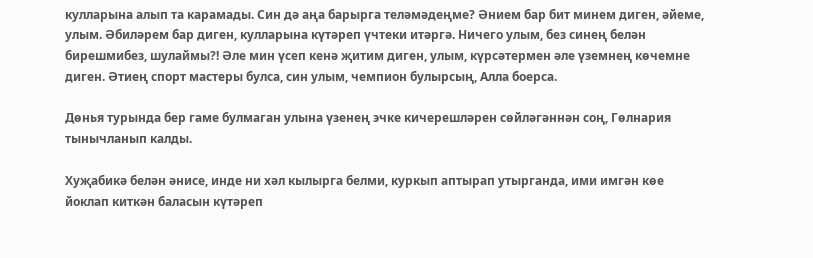кулларына алып та карамады. Син дә аңа барырга теләмәдеңме? Әнием бар бит минем диген, әйеме, улым. Әбиләрем бар диген, кулларына күтәреп үчтеки итәргә. Ничего улым, без синең белән бирешмибез, шулаймы?! Әле мин үсеп кенә җитим диген, улым, күрсәтермен әле үземнең көчемне диген. Әтиең спорт мастеры булса, син улым, чемпион булырсың, Алла боерса.

Дөнья турында бер гаме булмаган улына үзенең эчке кичерешләрен сөйләгәннән соң, Гөлнария тынычланып калды.

Хуҗабикә белән әнисе, инде ни хәл кылырга белми, куркып аптырап утырганда, ими имгән көе йоклап киткән баласын күтәреп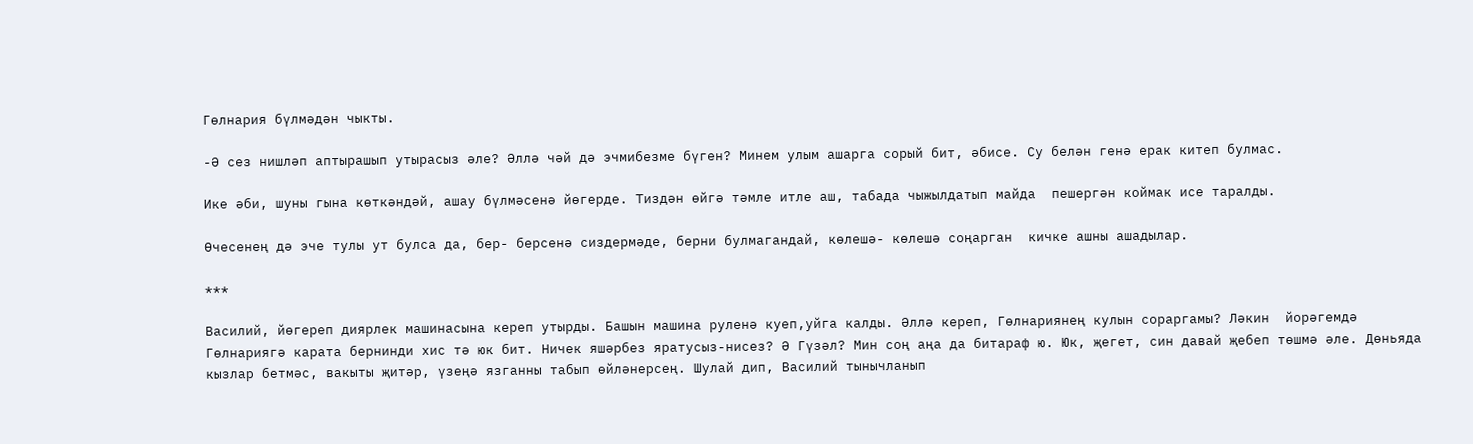Гөлнария бүлмәдән чыкты.

-Ә сез нишләп аптырашып утырасыз әле? Әллә чәй дә эчмибезме бүген? Минем улым ашарга сорый бит, әбисе. Су белән генә ерак китеп булмас.

Ике әби, шуны гына көткәндәй, ашау бүлмәсенә йөгерде. Тиздән өйгә тәмле итле аш, табада чыжылдатып майда  пешергән коймак исе таралды.

Өчесенең дә эче тулы ут булса да, бер- берсенә сиздермәде, берни булмагандай, көлешә- көлешә соңарган  кичке ашны ашадылар.

***

Василий, йөгереп диярлек машинасына кереп утырды. Башын машина руленә куеп,уйга калды. Әллә кереп, Гөлнариянең кулын сораргамы? Ләкин  йорәгемдә Гөлнариягә карата бернинди хис тә юк бит. Ничек яшәрбез яратусыз-нисез? Ә Гүзәл? Мин соң аңа да битараф ю. Юк, җегет, син давай җебеп төшмә әле. Дөньяда кызлар бетмәс, вакыты җитәр, үзеңә язганны табып өйләнерсең. Шулай дип, Василий тынычланып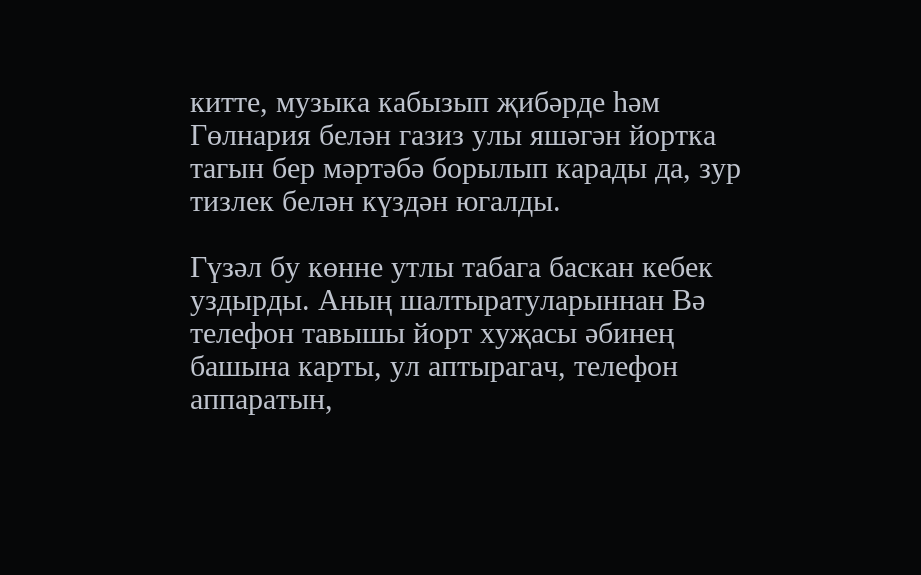китте, музыка кабызып җибәрде һәм Гөлнария белән газиз улы яшәгән йортка тагын бер мәртәбә борылып карады да, зур тизлек белән күздән югалды.

Гүзәл бу көнне утлы табага баскан кебек уздырды. Аның шалтыратуларыннан Вә телефон тавышы йорт хуҗасы әбинең башына карты, ул аптырагач, телефон аппаратын,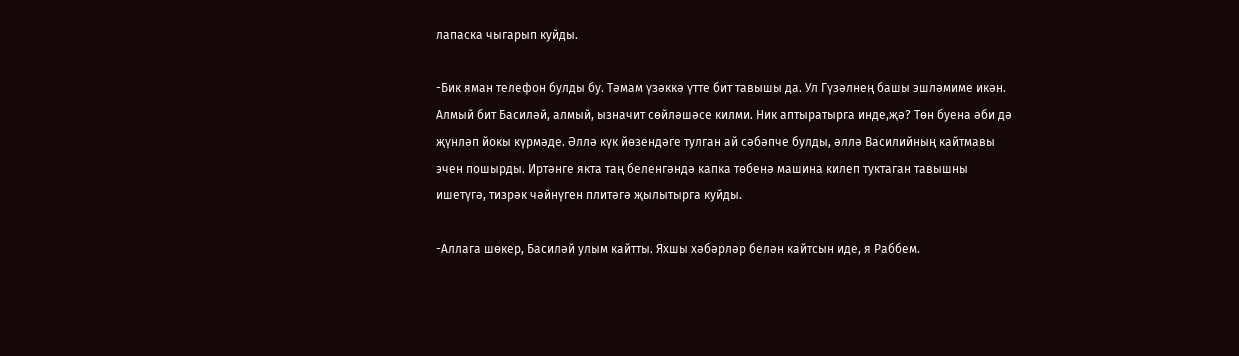лапаска чыгарып куйды.

-Бик яман телефон булды бу. Тәмам үзәккә үтте бит тавышы да. Ул Гүзәлнең башы эшләмиме икән. Алмый бит Басиләй, алмый, ызначит сөйләшәсе килми. Ник аптыратырга инде,җә? Төн буена әби дә җүнләп йокы күрмәде. Әллә күк йөзендәге тулган ай сәбәпче булды, әллә Василийның кайтмавы эчен пошырды. Иртәнге якта таң беленгәндә капка төбенә машина килеп туктаган тавышны ишетүгә, тизрәк чәйнүген плитәгә җылытырга куйды.

-Аллага шөкер, Басиләй улым кайтты. Яхшы хәбәрләр белән кайтсын иде, я Раббем.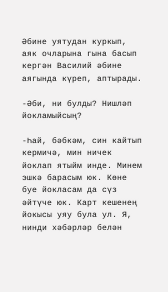Әбине уятудан куркып, аяк очларына гына басып кергән Василий әбине аягында күреп, аптырады.

-Әби, ни булды? Нишләп йокламыйсың?

-Һай, бәбкәм, син кайтып кермичә, мин ничек йоклап ятыйм инде. Минем эшкә барасым юк. Көне буе йокласам да сүз әйтүче юк. Карт кешенең йокысы уяу була ул. Я, нинди хәбәрләр белән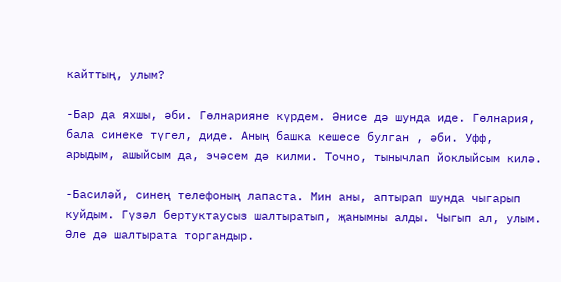кайттың, улым?

-Бар да яхшы, әби. Гөлнарияне күрдем. Әнисе дә шунда иде. Гөлнария, бала синеке түгел, диде. Аның башка кешесе булган , әби. Уфф, арыдым, ашыйсым да, эчәсем дә килми. Точно, тынычлап йоклыйсым килә.

-Басиләй, синең телефоның лапаста. Мин аны, аптырап шунда чыгарып куйдым. Гүзәл бертуктаусыз шалтыратып, җанымны алды. Чыгып ал, улым. Әле дә шалтырата торгандыр.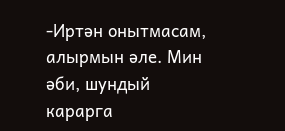-Иртән онытмасам, алырмын әле. Мин әби, шундый карарга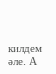килдем әле. А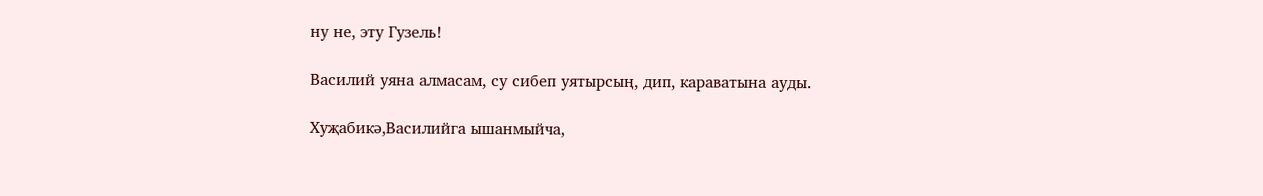ну не, эту Гузель!

Василий уяна алмасам, су сибеп уятырсың, дип, караватына ауды.

Хуҗабикә,Василийга ышанмыйча,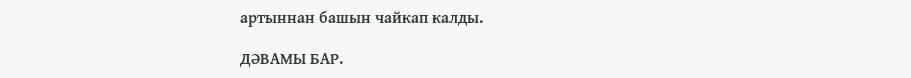артыннан башын чайкап калды.

ДӘВАМЫ БАР.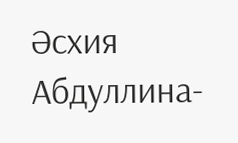Әсхия Абдуллина-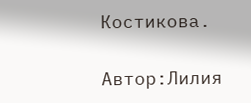Костикова.

Автор:Лилия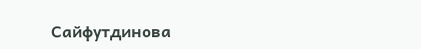Сайфутдинова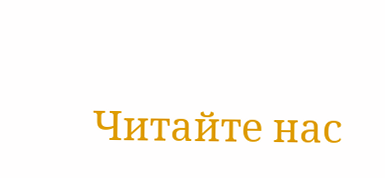Читайте нас